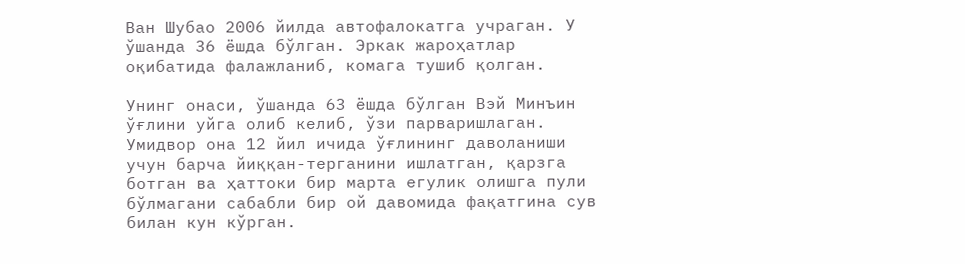Ван Шубао 2006 йилда автофалокатга учраган. У ўшанда 36 ёшда бўлган. Эркак жароҳатлар оқибатида фалажланиб, комага тушиб қолган.

Унинг онаси, ўшанда 63 ёшда бўлган Вэй Минъин ўғлини уйга олиб келиб, ўзи парваришлаган. Умидвор она 12 йил ичида ўғлининг даволаниши учун барча йиққан-терганини ишлатган, қарзга ботган ва ҳаттоки бир марта егулик олишга пули бўлмагани сабабли бир ой давомида фақатгина сув билан кун кўрган.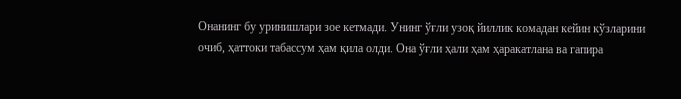Онанинг бу уринишлари зое кетмади. Унинг ўғли узоқ йиллик комадан кейин кўзларини очиб, ҳаттоки табассум ҳам қила олди. Она ўғли ҳали ҳам ҳаракатлана ва гапира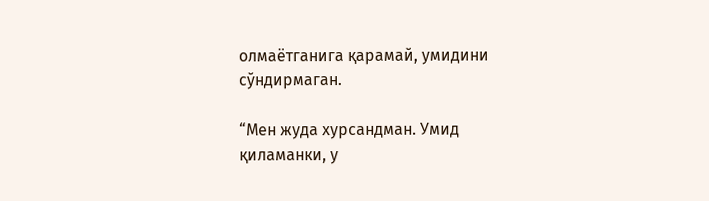олмаётганига қарамай, умидини сўндирмаган.

“Мен жуда хурсандман. Умид қиламанки, у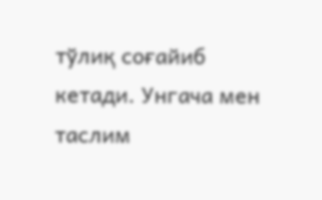тўлиқ соғайиб кетади. Унгача мен таслим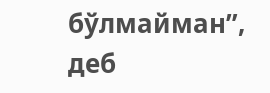бўлмайман”, деб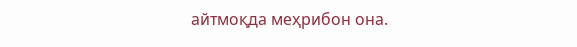айтмоқда меҳрибон она.